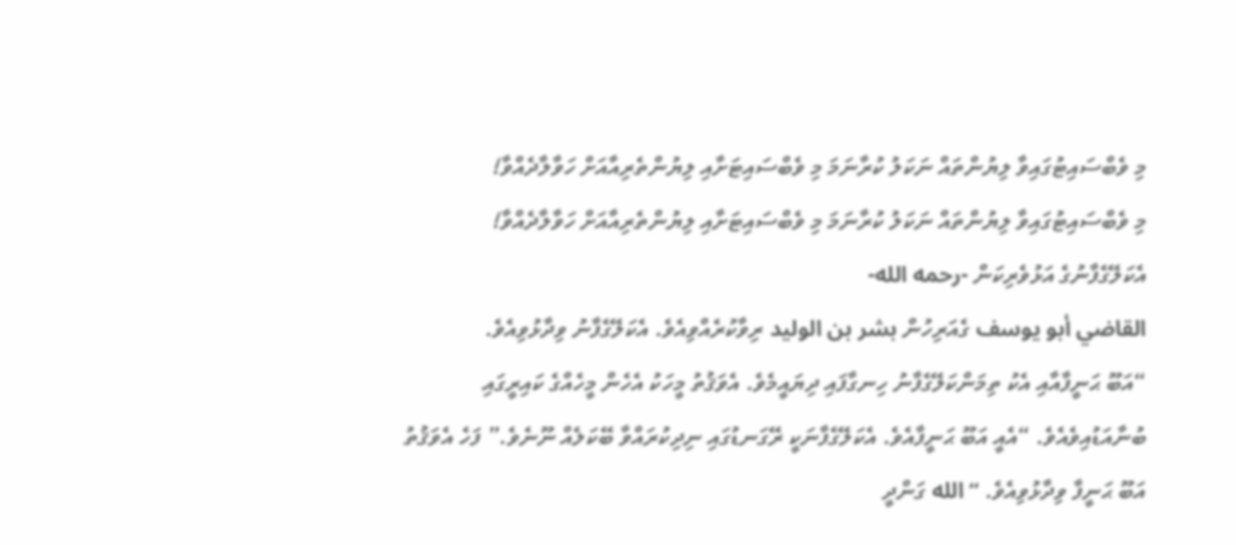މި ވެބްސައިޓުގައިވާ ލިޔުންތައް ނަކަލު ކުރާނަމަ މި ވެބްސައިޓަށާއި ލިޔުންތެރިއާއަށް ހަވާލާދެއްވާ!
މި ވެބްސައިޓުގައިވާ ލިޔުންތައް ނަކަލު ކުރާނަމަ މި ވެބްސައިޓަށާއި ލިޔުންތެރިއާއަށް ހަވާލާދެއްވާ!
އެކަލޭގެފާނުގެ އަޅުވެރިކަން -رحمه الله-
القاضي أبو يوسف ގެއަރިހުން بشر بن الوليد ރިވާކުރެއްވިއެވެ. އެކަލޭގެފާނު ވިދާޅުވިއެވެ.
“އަބޫ ޙަނީފާއާއި އެކު ތިމަންކަލޭގެފާނު ހިނގާފައި ދިޔައީމެވެ. އެވަޤުތު މީހަކު އެހެން މީހެއްގެ ކައިރީގައި ބުނާއަޑުއިވެއެވެ. “އެއީ އަބޫ ޙަނީފާއެވެ. އެކަލޭގެފާނަކީ ރޭގަނޑުގައި ނިދިކުރައްވާ ބޭކަލެއް ނޫނެވެ.” ފަހެ އެވަޤުތު އަބޫ ޙަނީފާ ވިދާޅުވިއެވެ. “الله ގަންދީ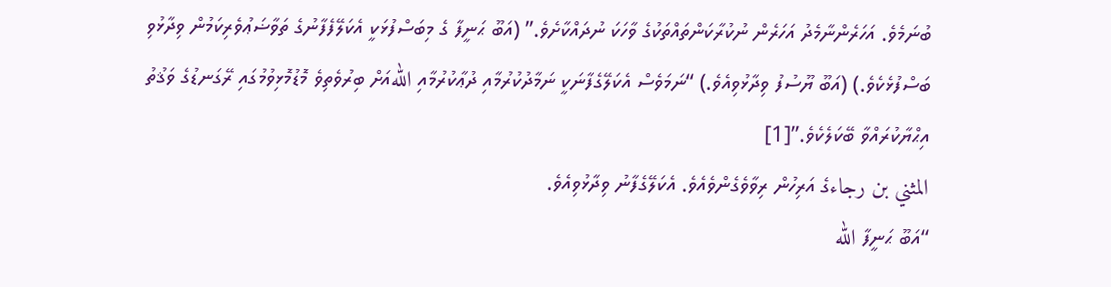ބުނަމެވެ. އަހަރެންނާމެދު އަހަރެން ނުކުރާކަންތައްތަކުގެ ވާހަކަ ނުދައްކާށެވެ.” (އަބޫ ޙަނީފާ ގެ މިބަސްފުޅަކީ އެކަލޭފެފާނުގެ ތަވާޟަޢުވެރިކަމުން ވިދާޅުވި ބަސްފުޅެކެވެ.) (އަބޫ ޔޫސުފު ވިދާޅުވިއެވެ.) “ނަމަވެސް އެކަލޭގެފާނަކީ ނަމާދުކުރުމާއި ދުޢާކުރުމާއި اللهއަށް ބިރުވެތިވެ މޮޑުމޮޅިވުމުގައި ރޭގަނޑުގެ ވަޤުތު އިޙްޔާކުރައްވާ ބޭކަލެކެވެ.”[1]
المثني بن رجاءގެ އަރިހުން ރިވާވެގެންވެއެވެ. އެކަލޭގެފާނު ވިދާޅުވިއެވެ.
“އަބޫ ޙަނީފާ الله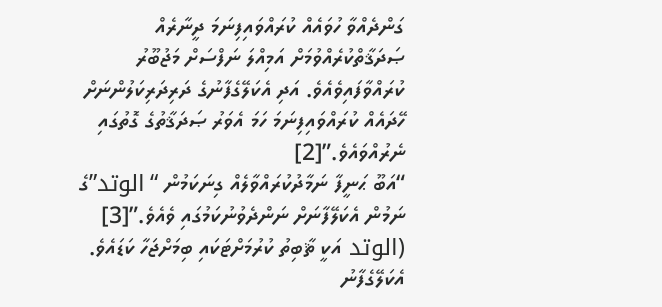ގަންދެއްވާ ހުވައެއް ކުރައްވައިފިނަމަ ދީނާރެއް ޞަދަޤާތްކުރެއްވުމަށް އަމިއްލަ ނަފްސަށް މަޖުބޫރު ކުރައްވާފައިވެއެވެ. އަދި އެކަލޭގެފާނުގެ ދަރިދަރިކަލުންނަށް ހޭދައެއް ކުރައްވައިފިނަމަ ހަމަ އެވަރު ޞަދަޤާތުގެ ގޮތުގައި ނެރުއްވައެވެ.”[2]
“އަބޫ ޙަނީފާ ނަމާދުކުރައްވާލެއް ގިނަކަމުން “الوتد”ގެ ނަމުން އެކަލޭފާނަށް ނަންދެވުނުކަމުގައި ވެއެވެ.”[3] (الوتد އަކީ ޘާބިތު ކުރުމަށްޓަކައި ބިމަށްޖަހާ ކަޑައެވެ. އެކަލޭގެފާނު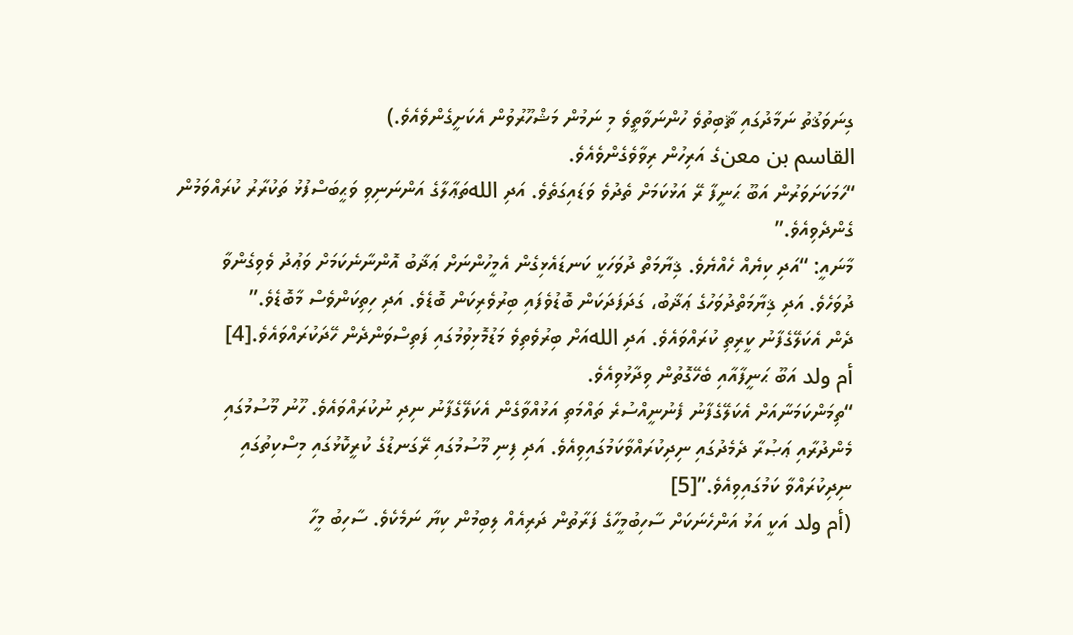ގިނަވަޤުތު ނަމާދުގައި ޘާބިތުވެ ހުންނަވާތީވެ މި ނަމުން މަޝްހޫރުވުން އެކަށީގެންވެއެވެ.)
القاسم بن معنގެ އަރިހުން ރިވާވެގެންވެއެވެ.
“ހަމަކަށަވަރުން އަބޫ ޙަނީފާ ރޭ އަޅުކަމަށް ތެދުވެ ވަޑައިގަތެވެ. އަދި اللهތަޢާލާގެ އަންނަނިވި ވަޙީބަސްފުޅު ތަކުރާރު ކުރައްވަމުން ގެންދެވިއެވެ.”
މާނައީ: “އަދި ކިޔެއް ހެއްޔެވެ. ޤިޔާމަތް ދުވަހަކީ ކަނޑައެޅިގެން އެމީހުންނަށް ޢަޛާބު އޮންނާނެކަމަށް ވަޢުދު ވެވިގެންވާ ދުވަހެވެ. އަދި ޤިޔާމަތްދުވަހުގެ ޢަޛާބު، ގަދަފަދަކަން ބޮޑުވެފައި ބިރުވެރިކަން ބޮޑެވެ. އަދި ހިތިކަންވެސް މާބޮޑެވެ.”
ދެން އެކަލޭގެފާނު ކީރިތި ކުރައްވައެވެ. އަދި اللهއަށް ބިރުވެތިވެ މަޑުމޮޅިވުމުގައި ފަތިސްވަންދެން ހޭދަކުރައްވައެވެ.[4]
أم ولد އަބޫ ޙަނީފާއާއި ބެހޭގޮތުން ވިދާޅުވިއެވެ.
“ތިމަންކަމަނާއަށް އެކަލޭގެފާނު ފެނުނީއްސުރެ ތައްމަތި އަޅުއްވާގެން އެކަލޭގެފާނު ނިދި ނުކުރައްވައެވެ. ހޫނު މޫސުމުގައި މެންދުރާއި ޢަޞުރާ ދެމެދުގައި ނިދިކުރައްވާކަމުގައިވިއެވެ. އަދި ފިނި މޫސުމުގައި ރޭގަނޑުގެ ކުރީކޮޅުގައި މިސްކިތުގައި ނިދިކުރައްވާ ކަމުގައިވިއެވެ.”[5]
(أم ولد އަކީ އަޅު އަންހެނަކަށް ސާހިބުމީހާގެ ފަރާތުން ދަރިއެއް ލިބިމުން ކިޔާ ނަމެކެވެ. ސާހިބު މީހާ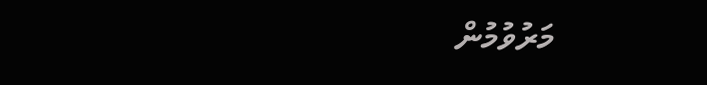މަރުވުމުން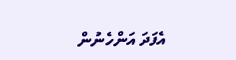އެފަދަ އަންހެނުން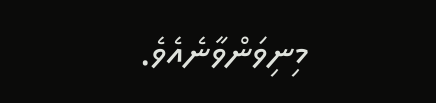މިނިވަންވާނެއެވެ.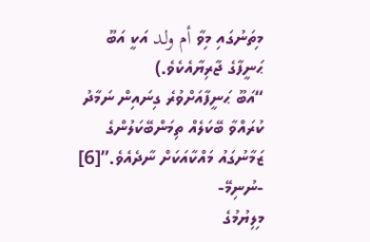މިތަނުގައި މިވާ أم ولد އަކީ އަބޫ ޙަނީފާގެ ޖާރިޔާއެކެވެ.)
“އަބޫ ޙަނީފާއަށްވުރެ ގިނައިން ނަމާދު ކުރައްވާ ބޭކަލެއް ތިމަންބޭކަލުންގެ ޒަމާނުގައު މައްކާއަކަށް ނާދެއެވެ.”[6]
-ނުނިމޭ-
މިލިޔުމުގެ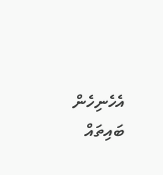އެހެނިހެން ބައިތައް